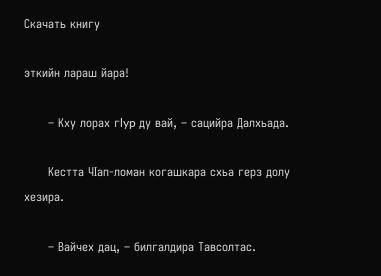Скачать книгу

эткийн лараш йара!

      – Кху лорах гlyp ду вай, – сацийра Далхьада.

      Кестта ЧIап-ломан когашкара схьа герз долу хезира.

      – Вайчех дац, – билгалдира Тавсолтас.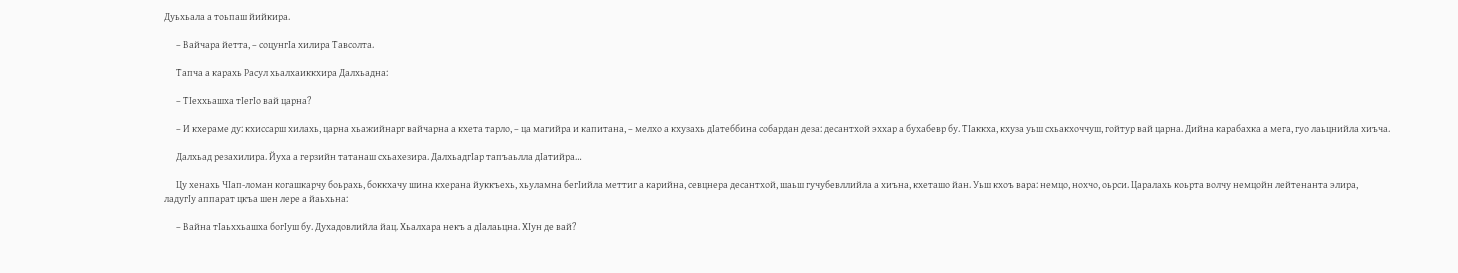Дуьхьала а тоьпаш йийкира.

      – Вайчара йетта, – соцунгIа хилира Тавсолта.

      Тапча а карахь Расул хьалхаиккхира Далхьадна:

      – ТIеххьашха тIегIо вай царна?

      – И кхераме ду: кхиссарш хилахь, царна хьажийнарг вайчарна а кхета тарло, – ца магийра и капитана, – мелхо а кхузахь дIатеббина собардан деза: десантхой эххар а бухабевр бу. ТIаккха, кхуза уьш схьакхоччуш, гойтур вай царна. Дийна карабахка а мега, гуо лаьцнийла хиъча.

      Далхьад резахилира. Йуха а герзийн татанаш схьахезира. ДалхьадгIар тапъаьлла дIатийра…

      Цу хенахь ЧIап-ломан когашкарчу боьрахь, боккхачу шина кхерана йуккъехь, хьуламна бегIийла меттиг а карийна, севцнера десантхой, шаьш гучубевллийла а хиъна, кхеташо йан. Уьш кхоъ вара: немцо, нохчо, оьрси. Царалахь коьрта волчу немцойн лейтенанта элира, ладугIу аппарат цкъа шен лере а йаьхьна:

      – Вайна тIаьххьашха богIуш бу. Духадовлийла йац. Хьалхара некъ а дIалаьцна. ХIун де вай?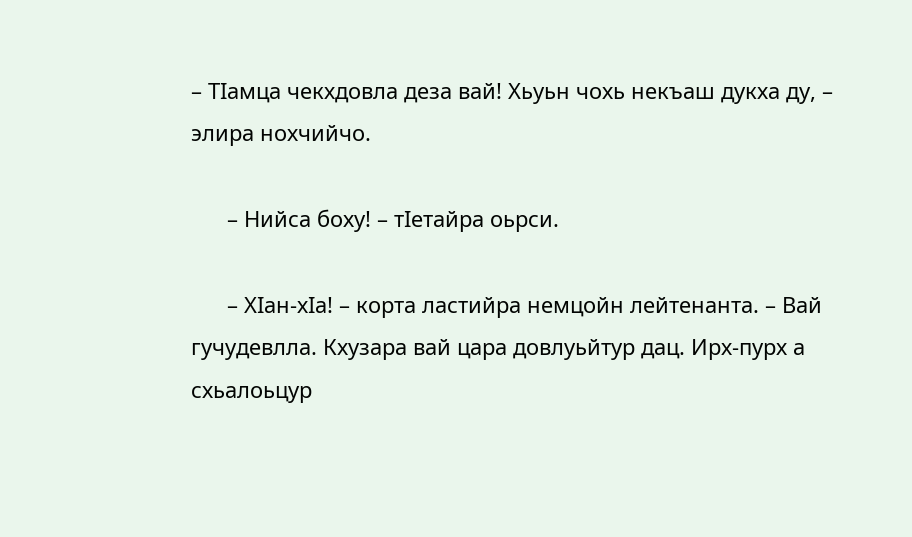– ТIамца чекхдовла деза вай! Хьуьн чохь некъаш дукха ду, – элира нохчийчо.

      – Нийса боху! – тIетайра оьрси.

      – ХIан-хIа! – корта ластийра немцойн лейтенанта. – Вай гучудевлла. Кхузара вай цара довлуьйтур дац. Ирх-пурх а схьалоьцур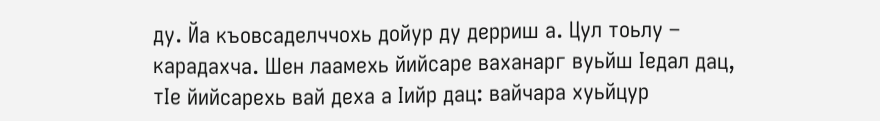ду. Йа къовсаделччохь дойур ду дерриш а. Цул тоьлу – карадахча. Шен лаамехь йийсаре ваханарг вуьйш Iедал дац, тIе йийсарехь вай деха а Iийр дац: вайчара хуьйцур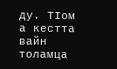ду. ТIом а кестта вайн толамца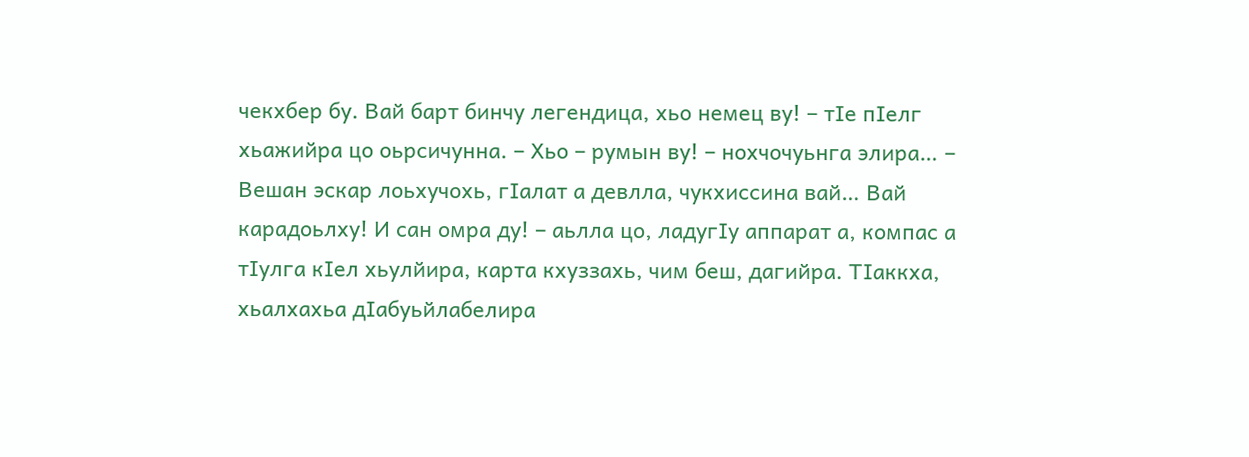чекхбер бу. Вай барт бинчу легендица, хьо немец ву! – тIе пIелг хьажийра цо оьрсичунна. – Хьо – румын ву! – нохчочуьнга элира… – Вешан эскар лоьхучохь, гIалат а девлла, чукхиссина вай… Вай карадоьлху! И сан омра ду! – аьлла цо, ладугIу аппарат а, компас а тIулга кIел хьулйира, карта кхуззахь, чим беш, дагийра. ТIаккха, хьалхахьа дIабуьйлабелира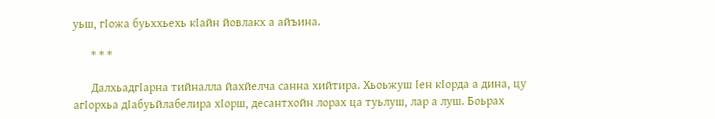уьш, гIожа буьххьехь кIайн йовлакх а айъина.

      * * *

      ДалхьадгIарна тийналла йахйелча санна хийтира. Хьоьжуш Iен кIорда а дина, цу агIорхьа дIабуьйлабелира хIорш, десантхойн лорах ца туьлуш, лар а луш. Боьрах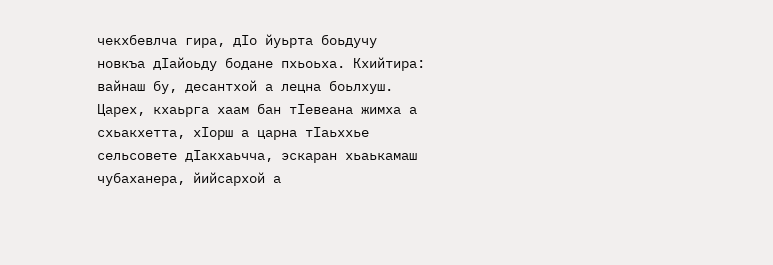чекхбевлча гира, дIо йуьрта боьдучу новкъа дIайоьду бодане пхьоьха. Кхийтира: вайнаш бу, десантхой а лецна боьлхуш. Царех, кхаьрга хаам бан тIевеана жимха а схьакхетта, хIорш а царна тIаьххье сельсовете дIакхаьчча, эскаран хьаькамаш чубаханера, йийсархой а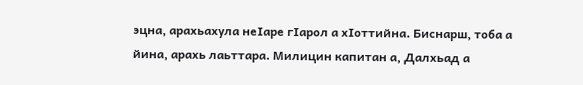эцна, арахьахула неIаре гIарол а хIоттийна. Биснарш, тоба а йина, арахь лаьттара. Милицин капитан а, Далхьад а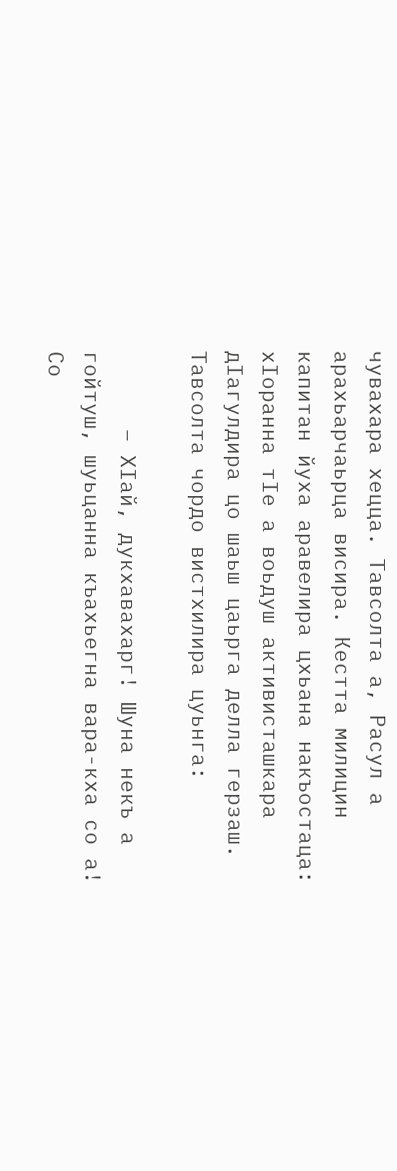чувахара хецца. Тавсолта а, Расул а арахьарчаьрца висира. Кестта милицин капитан йуха аравелира цхьана накъостаца: хIоранна тIе а воьдуш активисташкара дIагулдира цо шаьш цаьрга делла герзаш. Тавсолта чордо вистхилира цуьнга:

      – ХIай, дукхавахарг! Шуна некъ а гойтуш, шуьцанна къахьегна вара-кха со а! Со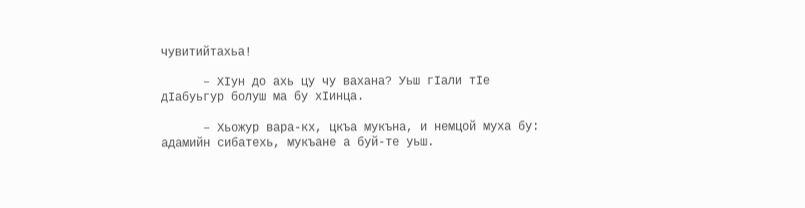чувитийтахьа!

      – ХIун до ахь цу чу вахана? Уьш гIали тIе дIабуьгур болуш ма бу хIинца.

      – Хьожур вара-кх, цкъа мукъна, и немцой муха бу: адамийн сибатехь, мукъане а буй-те уьш.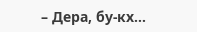– Дера, бу-кх…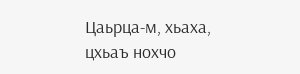Цаьрца-м, хьаха, цхьаъ нохчо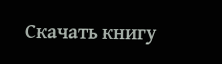Скачать книгу